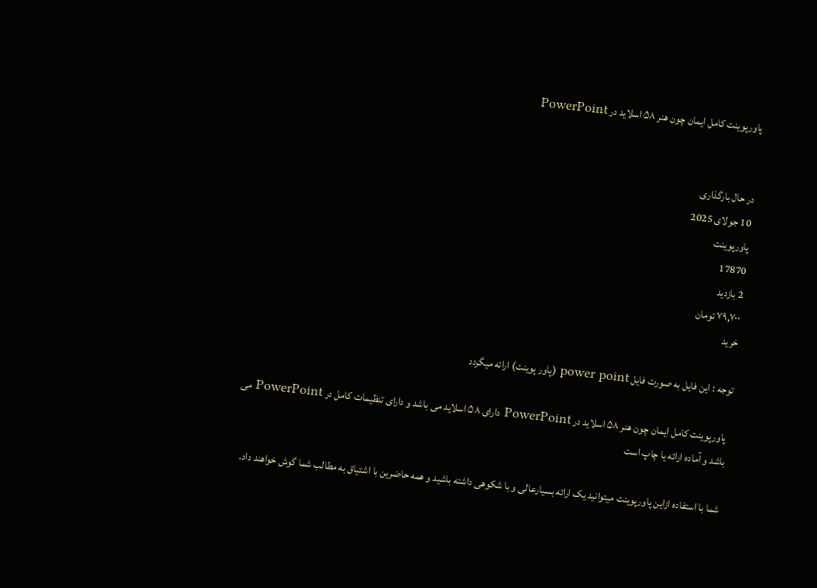پاورپوینت کامل ایمان چون هنر ۵۸ اسلاید در PowerPoint


در حال بارگذاری
10 جولای 2025
پاورپوینت
17870
2 بازدید
۷۹,۷۰۰ تومان
خرید

توجه : این فایل به صورت فایل power point (پاور پوینت) ارائه میگردد

 پاورپوینت کامل ایمان چون هنر ۵۸ اسلاید در PowerPoint دارای ۵۸ اسلاید می باشد و دارای تنظیمات کامل در PowerPoint می باشد و آماده ارائه یا چاپ است

شما با استفاده ازاین پاورپوینت میتوانید یک ارائه بسیارعالی و با شکوهی داشته باشید و همه حاضرین با اشتیاق به مطالب شما گوش خواهند داد.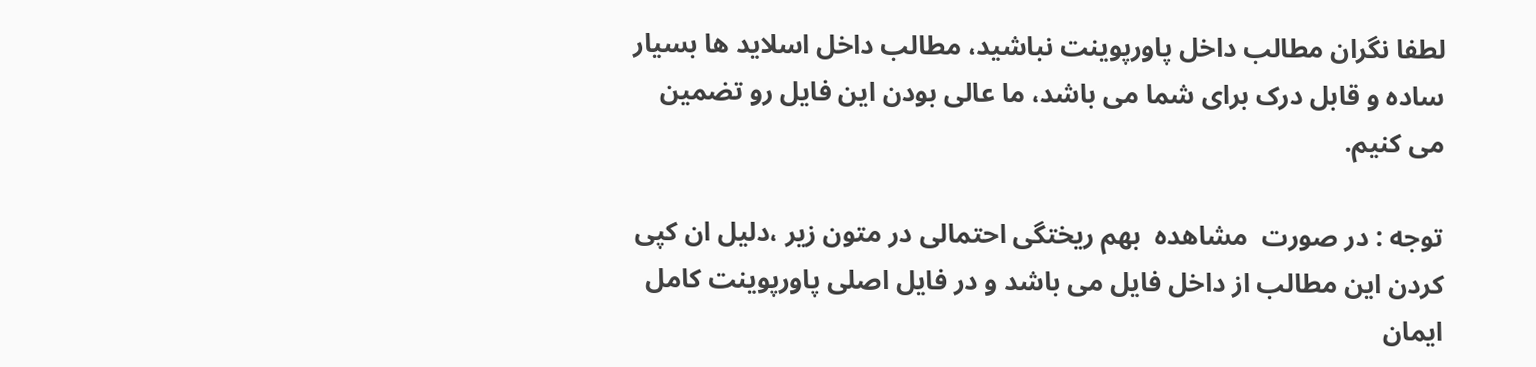لطفا نگران مطالب داخل پاورپوینت نباشید، مطالب داخل اسلاید ها بسیار ساده و قابل درک برای شما می باشد، ما عالی بودن این فایل رو تضمین می کنیم.

توجه : در صورت  مشاهده  بهم ریختگی احتمالی در متون زیر ،دلیل ان کپی کردن این مطالب از داخل فایل می باشد و در فایل اصلی پاورپوینت کامل ایمان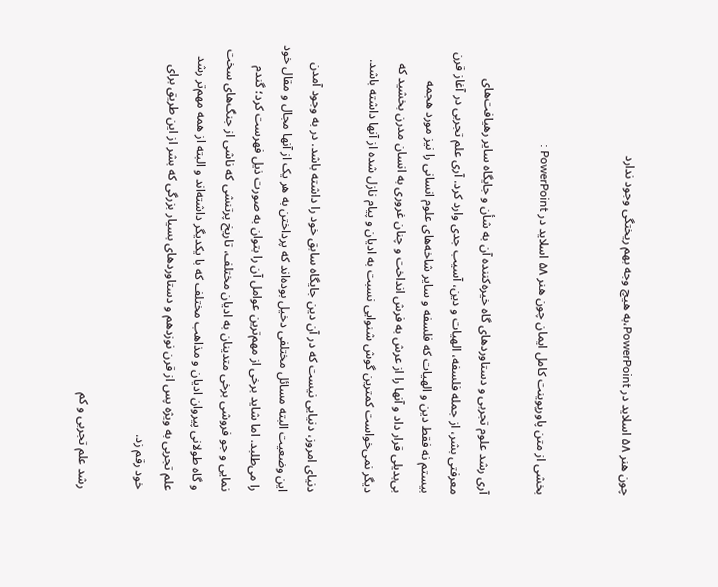چون هنر ۵۸ اسلاید در PowerPoint،به هیچ وجه بهم ریختگی وجود ندارد


بخشی از متن پاورپوینت کامل ایمان چون هنر ۵۸ اسلاید در PowerPoint :

آری رشد علوم تجربی و دستاوردهای گاه خیره‌کننده آن به شأن و جایگاه سایر رهیافت‌های معرفتی بشر، از جمله فلسفه، الهیات و دین، آسیب جدی وارد کرد. آری علم تجربی در آغاز قرن بیستم نه فقط دین و الهیات که فلسفه و سایر شاخه‌های علوم انسانی را نیز مورد هجمه بی‌بدیلی قرار داد و آنها را از عرش به فرش انداخت و چنان غروری به انسان مدرن بخشید که دیگر نمی‌خواست کمترین گوش شنوایی نسبت به ادیان و پیام نازل شده از آنها داشته باشد.

دنیای امروز، دنیایی نیست که در آن دین جایگاه سابق خود را داشته باشد. در به وجود آمدن این وضعیت البته مسائل مختلفی دخیل بوده‌اند که پرداختن به هر یک از آنها مجال و مقال خود را می‌طلبد. اما شاید برخی از مهم‌ترین عوامل آن را بتوان به صورت ذیل فهرست کرد؛ گندم نمایی و جو فروشی برخی متدینان به ادیان مختلف، تاریخ پرتنشی که ناشی از جنگ‌های سخت و گاه طولانی پیروان ادیان و مذاهب مختلف که با یکدیگر داشته‌اند و البته از همه مهم‌تر رشد علم تجربی به ویژه پس از قرن نوزدهم و دستاوردهای بسیار بزرگی که بشر از این طریق برای خود رقم زد.

رشد علم تجربی و کم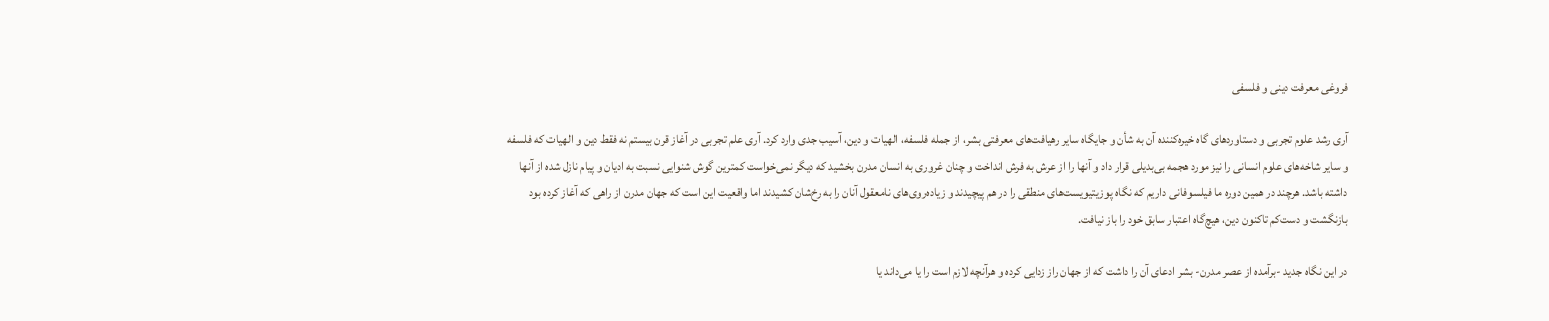فروغی معرفت دینی و فلسفی

آری رشد علوم تجربی و دستاوردهای گاه خیره‌کننده آن به شأن و جایگاه سایر رهیافت‌های معرفتی بشر، از جمله فلسفه، الهیات و دین، آسیب جدی وارد کرد. آری علم تجربی در آغاز قرن بیستم نه فقط دین و الهیات که فلسفه و سایر شاخه‌های علوم انسانی را نیز مورد هجمه بی‌بدیلی قرار داد و آنها را از عرش به فرش انداخت و چنان غروری به انسان مدرن بخشید که دیگر نمی‌خواست کمترین گوش شنوایی نسبت به ادیان و پیام نازل شده از آنها داشته باشد. هرچند در همین دوره ما فیلسوفانی داریم که نگاه پوزیتیویست‌های منطقی را در هم پیچیدند و زیاده‌روی‌های نامعقول آنان را به رخ‌شان کشیدند اما واقعیت این است که جهان مدرن از راهی که آغاز کرده بود بازنگشت و دست‌کم تاکنون دین، هیچ‌گاه اعتبار سابق خود را باز نیافت.

در این نگاه جدید -برآمده از عصر مدرن- بشر ادعای آن را داشت که از جهان راز زدایی کرده و هرآنچه لازم است را یا می‌داند یا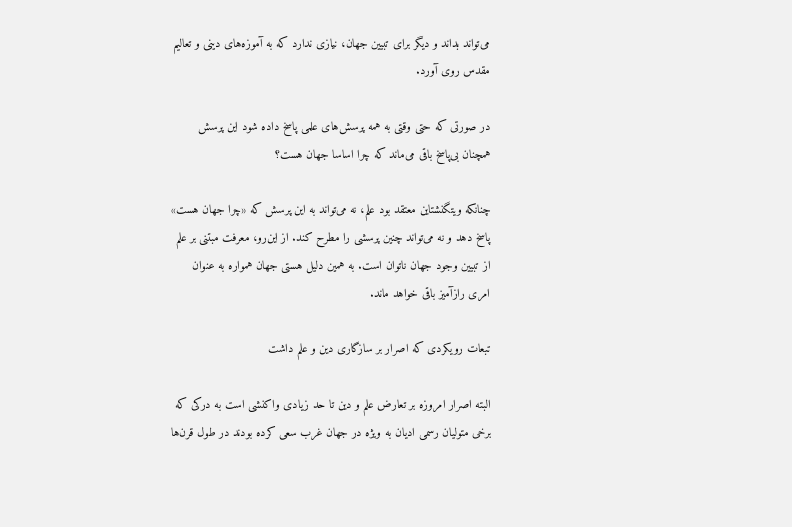می‌تواند بداند و دیگر برای تبیین جهان، نیازی ندارد که به آموزه‌های دینی و تعالیم مقدس روی آورد.

در صورتی که حتی وقتی به همه پرسش‌های علمی پاسخ داده شود این پرسش همچنان بی‌پاسخ باقی می‌ماند که چرا اساسا جهان هست؟

چنانکه ویتگنشتاین معتقد بود علم، نه می‌تواند به این پرسش که «چرا جهان هست» پاسخ دهد و نه می‌تواند چنین پرسشی را مطرح کند. از این‌رو، معرفت مبتنی بر علم از تبیین وجود جهان ناتوان است. به همین دلیل هستی جهان همواره به عنوان امری رازآمیز باقی خواهد ماند.

تبعات رویکردی که اصرار بر سازگاری دین و علم داشت

البته اصرار امروزه بر تعارض علم و دین تا حد زیادی واکنشی است به درکی که برخی متولیان رسمی ادیان به ویژه در جهان غرب سعی کرده بودند در طول قرن‌ها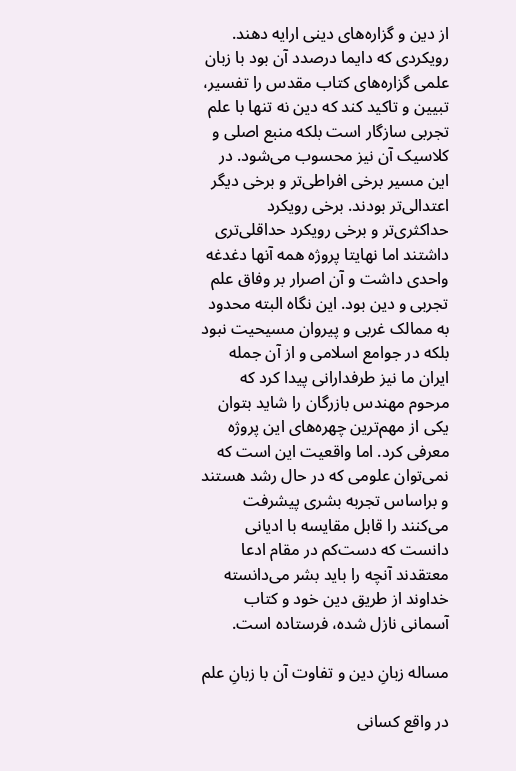از دین و گزاره‌های دینی ارایه دهند. رویکردی که دایما درصدد آن بود با زبان علمی گزاره‌های کتاب مقدس را تفسیر، تبیین و تاکید کند که دین نه تنها با علم تجربی سازگار است بلکه منبع اصلی و کلاسیک آن نیز محسوب می‌شود. در این مسیر برخی افراطی‌تر و برخی دیگر اعتدالی‌تر بودند. برخی رویکرد حداکثری‌تر و برخی رویکرد حداقلی‌تری داشتند اما نهایتا پروژه همه آنها دغدغه واحدی داشت و آن اصرار بر وفاق علم تجربی و دین بود. این نگاه البته محدود به ممالک غربی و پیروان مسیحیت نبود بلکه در جوامع اسلامی و از آن جمله ایران ما نیز طرفدارانی پیدا کرد که مرحوم مهندس بازرگان را شاید بتوان یکی از مهم‌ترین چهره‌های این پروژه معرفی کرد. اما واقعیت این است که نمی‌توان علومی که در حال رشد هستند و براساس تجربه بشری پیشرفت می‌کنند را قابل مقایسه با ادیانی دانست که دست‌کم در مقام ادعا معتقدند آنچه را باید بشر می‌دانسته خداوند از طریق دین خود و کتاب آسمانی نازل شده، فرستاده است.

مساله زبانِ دین و تفاوت آن با زبانِ علم

در واقع کسانی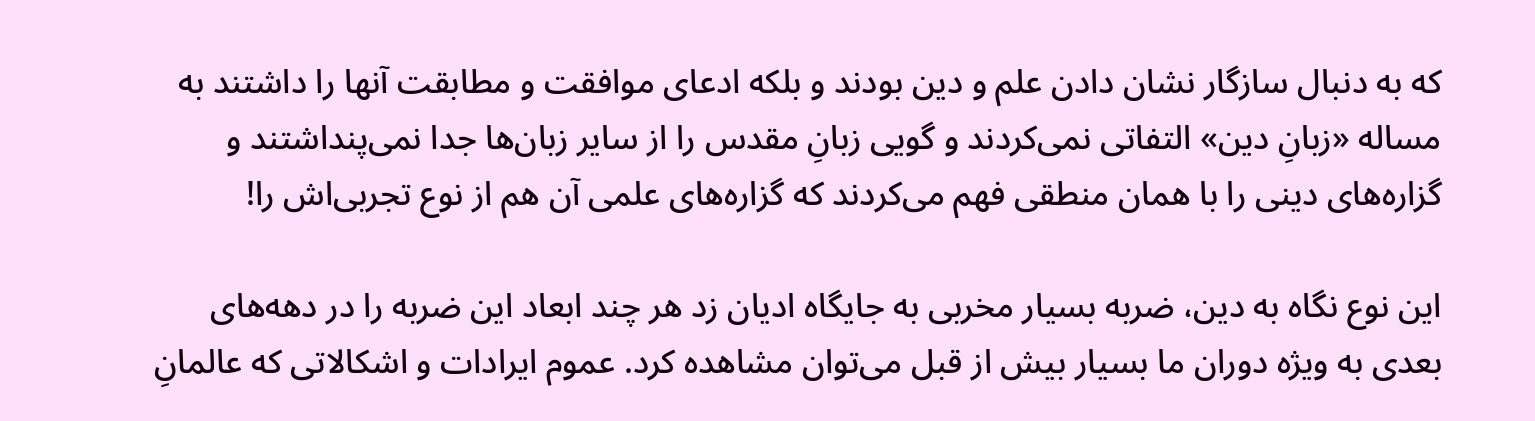که به دنبال سازگار نشان دادن علم و دین بودند و بلکه ادعای موافقت و مطابقت آنها را داشتند به مساله «زبانِ دین» التفاتی نمی‌کردند و گویی زبانِ مقدس را از سایر زبان‌ها جدا نمی‌پنداشتند و گزاره‌های دینی را با همان منطقی فهم می‌کردند که گزاره‌های علمی آن هم از نوع تجربی‌اش را!

این نوع نگاه به دین، ضربه بسیار مخربی به جایگاه ادیان زد هر چند ابعاد این ضربه را در دهه‌های بعدی به ویژه دوران ما بسیار بیش از قبل می‌توان مشاهده کرد. عموم ایرادات و اشکالاتی که عالمانِ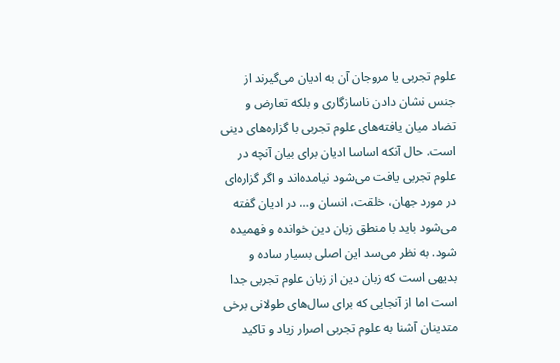علوم تجربی یا مروجان آن به ادیان می‌گیرند از جنس نشان دادن ناسازگاری و بلکه تعارض و تضاد میان یافته‌های علوم تجربی با گزاره‌های دینی است. حال آنکه اساسا ادیان برای بیان آنچه در علوم تجربی یافت می‌شود نیامده‌اند و اگر گزاره‌ای در مورد جهان، خلقت، انسان و… در ادیان گفته می‌شود باید با منطق زبان دین خوانده و فهمیده شود. به نظر می‌سد این اصلی بسیار ساده و بدیهی است که زبان دین از زبان علوم تجربی جدا است اما از آنجایی که برای سال‌های طولانی برخی متدینان آشنا به علوم تجربی اصرار زیاد و تاکید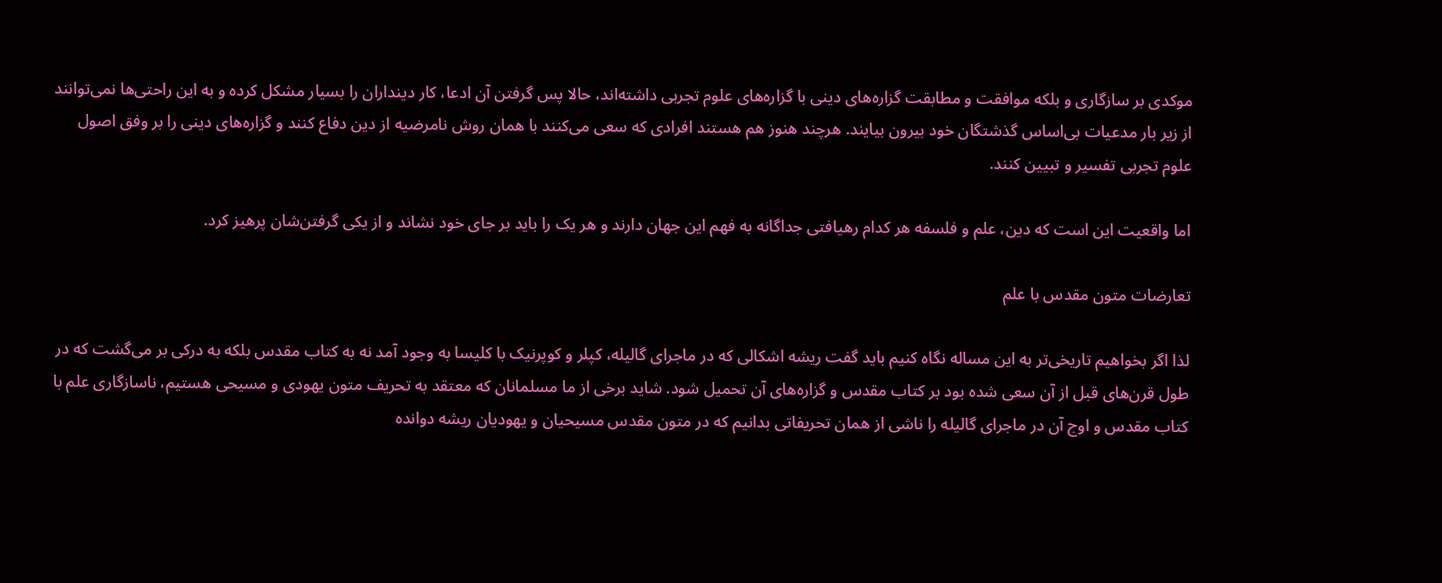موکدی بر سازگاری و بلکه موافقت و مطابقت گزاره‌های دینی با گزاره‌های علوم تجربی داشته‌اند، حالا پس گرفتن آن ادعا، کار دینداران را بسیار مشکل کرده و به این راحتی‌ها نمی‌توانند از زیر بار مدعیات بی‌اساس گذشتگان خود بیرون بیایند. هرچند هنوز هم هستند افرادی که سعی می‌کنند با همان روش نامرضیه از دین دفاع کنند و گزاره‌های دینی را بر وفق اصول علوم تجربی تفسیر و تبیین کنند.

اما واقعیت این است که دین، علم و فلسفه هر کدام رهیافتی جداگانه به فهم این جهان دارند و هر یک را باید بر جای خود نشاند و از یکی گرفتن‌شان پرهیز کرد.

تعارضات متون مقدس با علم

لذا اگر بخواهیم تاریخی‌تر به این مساله نگاه کنیم باید گفت ریشه اشکالی که در ماجرای گالیله، کپلر و کوپرنیک با کلیسا به وجود آمد نه به کتاب مقدس بلکه به درکی بر می‌گشت که در طول قرن‌های قبل از آن سعی شده بود بر کتاب مقدس و گزاره‌های آن تحمیل شود. شاید برخی از ما مسلمانان که معتقد به تحریف متون یهودی و مسیحی هستیم، ناسازگاری علم با کتاب مقدس و اوج آن در ماجرای گالیله را ناشی از همان تحریفاتی بدانیم که در متون مقدس مسیحیان و یهودیان ریشه دوانده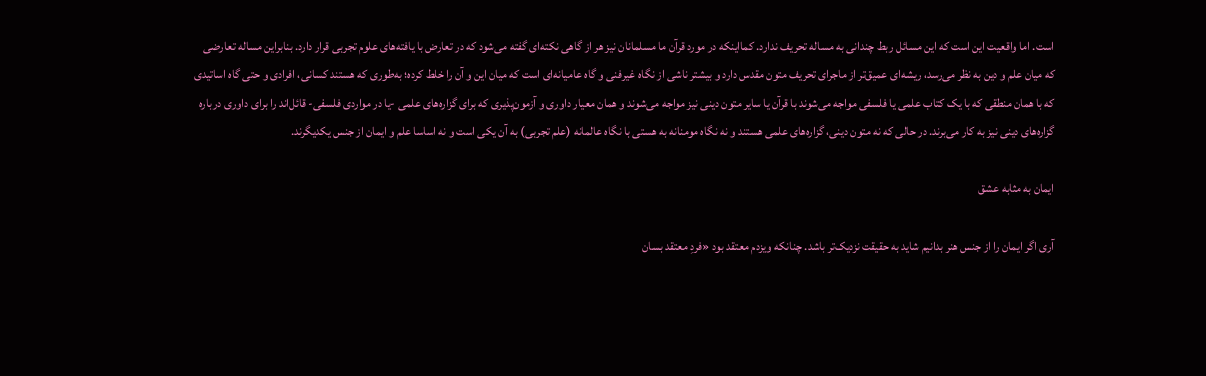است. اما واقعیت این است که این مسائل ربط چندانی به مساله تحریف ندارد. کمااینکه در مورد قرآن ما مسلمانان نیز هر از گاهی نکته‌ای گفته می‌شود که در تعارض با یافته‌های علوم تجربی قرار دارد. بنابراین مساله تعارضی که میان علم و دین به نظر می‌رسد، ریشه‌ای عمیق‌تر از ماجرای تحریف متون مقدس دارد و بیشتر ناشی از نگاه غیرفنی و گاه عامیانه‌ای است که میان این و آن را خلط کرده؛ به‌طوری که هستند کسانی، افرادی و حتی گاه اساتیدی که با همان منطقی که با یک کتاب علمی یا فلسفی مواجه می‌شوند با قرآن یا سایر متون دینی نیز مواجه می‌شوند و همان معیار داوری و آزمون‌پذیری که برای گزاره‌های علمی -یا در مواردی فلسفی- قائل‌اند را برای داوری درباره گزاره‌های دینی نیز به کار می‌برند. در حالی که نه متون دینی، گزاره‌های علمی هستند و نه نگاه مومنانه به هستی با نگاه عالمانه (علم تجربی) به آن یکی است و نه اساسا علم و ایمان از جنس یکدیگرند.

ایمان به مثابه عشق

آری اگر ایمان را از جنس هنر بدانیم شاید به حقیقت نزدیک‌تر باشد. چنانکه ویزدم معتقد بود «فردِ معتقد بسان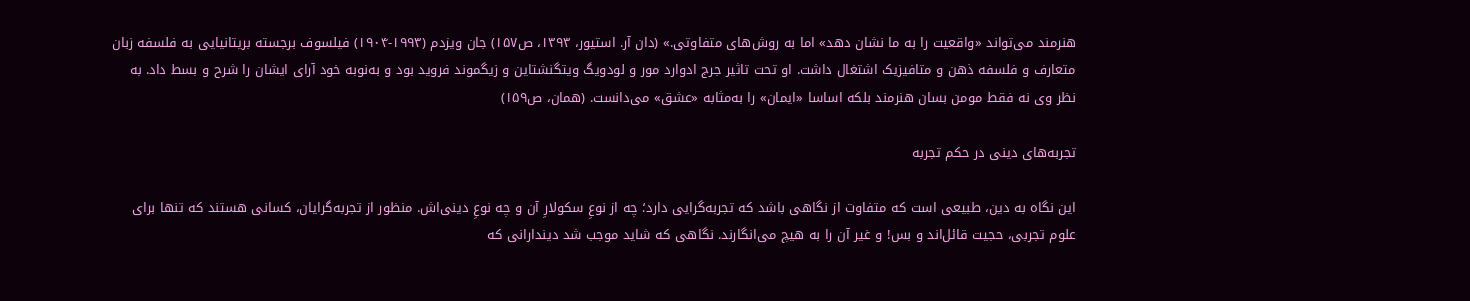هنرمند می‌تواند «واقعیت را به ما نشان دهد» اما به روش‌های متفاوتی.» (دان آر. استیور، ۱۳۹۳، ص۱۵۷) جان ویزدم (۱۹۹۳-۱۹۰۴) فیلسوف برجسته بریتانیایی به فلسفه زبان متعارف و فلسفه ذهن و متافیزیک اشتغال داشت. او تحت تاثیر جرج ادوارد مور و لودویگ ویتگنشتاین و زیگموند فروید بود و به‌نوبه خود آرای ایشان را شرح و بسط داد. به نظر وی نه فقط مومن بسان هنرمند بلکه اساسا «ایمان» را به‌مثابه «عشق» می‌دانست. (همان، ص۱۵۹)

تجربه‌های دینی در حکم تجربه

این نگاه به دین، طبیعی است که متفاوت از نگاهی باشد که تجربه‌گرایی دارد؛ چه از نوعِ سکولارِ آن و چه نوعِ دینی‌اش. منظور از تجربه‌گرایان، کسانی هستند که تنها برای علوم تجربی، حجیت قائل‌اند و بس! و غیر آن را به هیچ می‌انگارند. نگاهی که شاید موجب شد دیندارانی که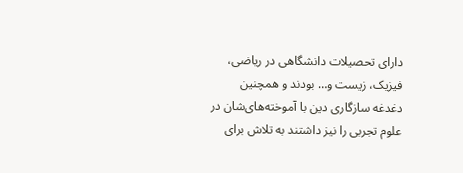دارای تحصیلات دانشگاهی در ریاضی، فیزیک، زیست و… بودند و همچنین دغدغه سازگاری دین با آموخته‌های‌شان در علوم تجربی را نیز داشتند به تلاش برای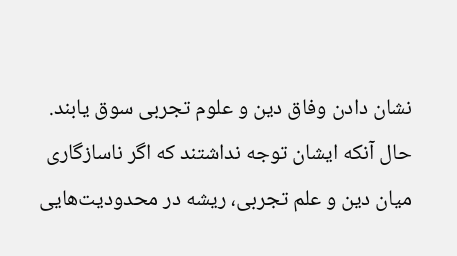نشان دادن وفاق دین و علوم تجربی سوق یابند. حال آنکه ایشان توجه نداشتند که اگر ناسازگاری میان دین و علم تجربی، ریشه در محدودیت‌هایی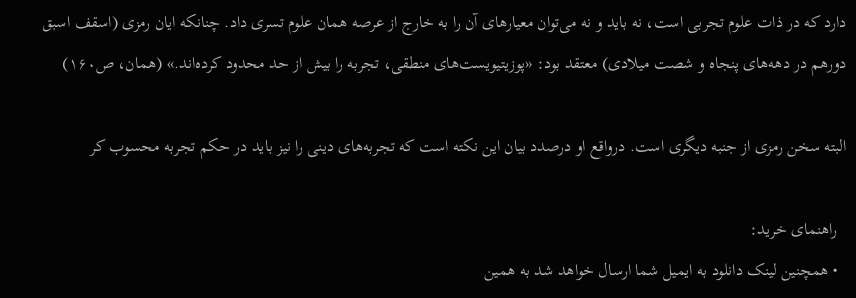دارد که در ذات علوم تجربی است، نه باید و نه می‌توان معیارهای آن را به خارج از عرصه همان علوم تسری داد. چنانکه ایان رمزی (اسقف اسبق دورهم در دهه‌های پنجاه و شصت میلادی) معتقد بود: «پوزیتیویست‌های منطقی، تجربه را بیش از حد محدود کرده‌اند.» (همان، ص۱۶۰)

البته سخن رمزی از جنبه دیگری است. درواقع او درصدد بیان این نکته است که تجربه‌های دینی را نیز باید در حکم تجربه محسوب کر

  راهنمای خرید:
  • همچنین لینک دانلود به ایمیل شما ارسال خواهد شد به همین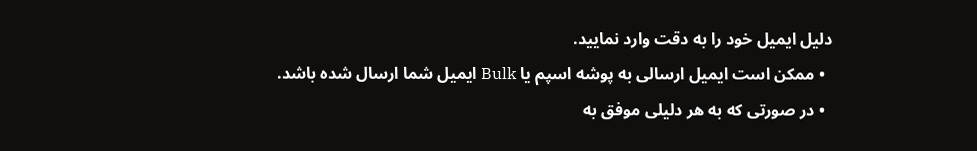دلیل ایمیل خود را به دقت وارد نمایید.
  • ممکن است ایمیل ارسالی به پوشه اسپم یا Bulk ایمیل شما ارسال شده باشد.
  • در صورتی که به هر دلیلی موفق به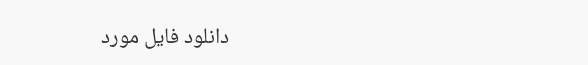دانلود فایل مورد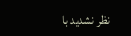نظر نشدید با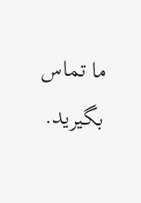ما تماس بگیرید.